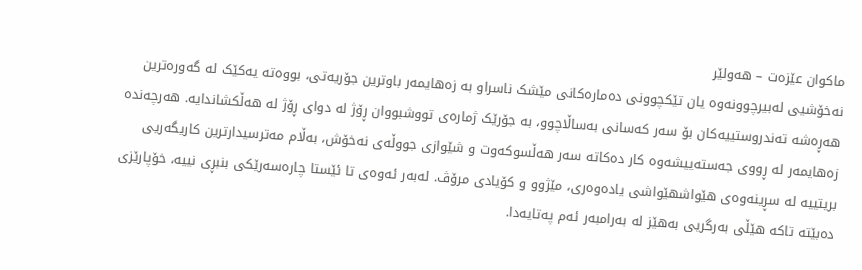ماكوان عێزەت – هەولێر
نەخۆشیی لەبیرچوونەوە یان تێکچوونی دەمارەکانی مێشک ناسراو بە زەهایمەر باوترین جۆریەتی، بووەتە یەکێک لە گەورەترین هەڕەشە تەندروستییەکان بۆ سەر کەسانی بەساڵاچوو، بە جۆرێک ژمارەی تووشبووان ڕۆژ لە دوای ڕۆژ لە هەڵکشاندایە. هەرچەندە زەهایمەر لە ڕووی جەستەییشەوە کار دەکاتە سەر هەڵسوکەوت و شێوازی جووڵەی نەخۆش، بەڵام مەترسیدارترین کاریگەریی بریتییە لە سڕینەوەی هێواشهێواشی یادەوەری، مێژوو و کۆیادی مرۆڤ. لەبەر ئەوەی تا ئێستا چارەسەرێکی بنبڕی نییە، خۆپارێزی دەبێتە تاکە هێڵی بەرگریی بەهێز لە بەرامبەر ئەم پەتایەدا.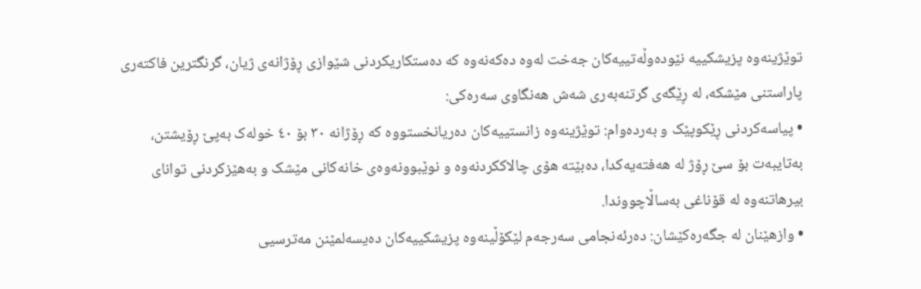توێژینەوە پزیشکییە نێودەوڵەتییەکان جەخت لەوە دەکەنەوە کە دەستکاریکردنی شێوازی ڕۆژانەی ژیان، گرنگترین فاکتەری پاراستنی مێشکە، لە ڕێگەی گرتنەبەری شەش هەنگاوی سەرەکی:
• پیاسەکردنی ڕێکوپێک و بەردەوام: توێژینەوە زانستییەکان دەریانخستووە کە ڕۆژانە ٣٠ بۆ ٤٠ خولەک بەپێ ڕۆیشتن، بەتایبەت بۆ سێ ڕۆژ لە هەفتەیەکدا، دەبێتە هۆی چالاککردنەوە و نوێبوونەوەی خانەکانی مێشک و بەهێزکردنی توانای بیرهاتنەوە لە قۆناغی بەساڵاچووندا.
• وازهێنان لە جگەرەکێشان: دەرئەنجامی سەرجەم لێکۆڵینەوە پزیشکییەکان دەیسەلمێنن مەترسیی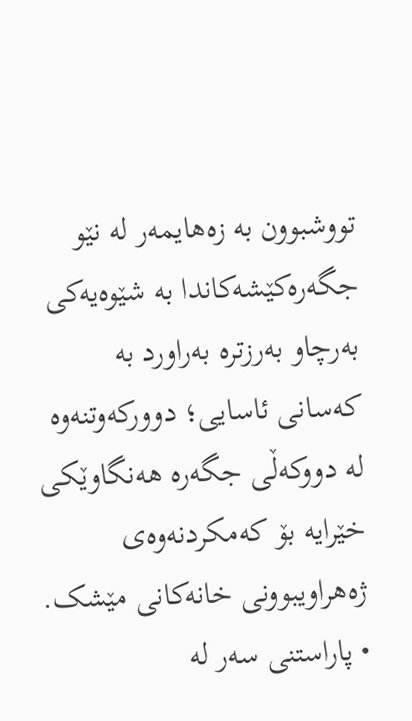تووشبوون بە زەهایمەر لە نێو جگەرەکێشەکاندا بە شێوەیەکی بەرچاو بەرزترە بەراورد بە کەسانی ئاسایی؛ دوورکەوتنەوە لە دووکەڵی جگەرە هەنگاوێکی خێرایە بۆ کەمکردنەوەی ژەهراویبوونی خانەکانی مێشک.
• پاراستنی سەر لە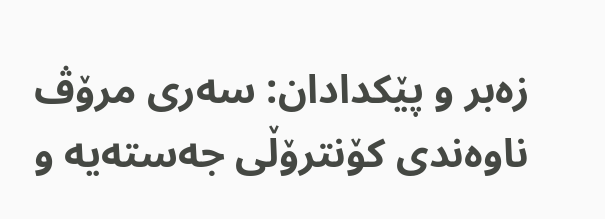زەبر و پێکدادان: سەری مرۆڤ ناوەندی کۆنترۆڵی جەستەیە و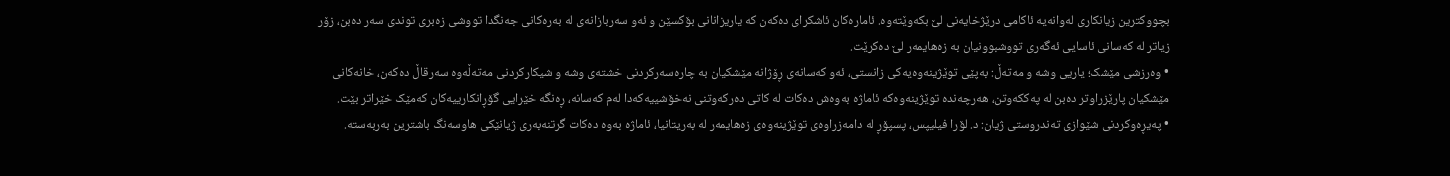بچووکترین زیانکاری لەوانەیە ئاکامی درێژخایەنی لێ بکەوێتەوە. ئامارەکان ئاشکرای دەکەن کە یاریزانانی بۆکسێن و ئەو سەربازانەی لە بەرەکانی جەنگدا تووشی زەبری توندی سەر دەبن، زۆر زیاتر لە کەسانی ئاسایی ئەگەری تووشبوونیان بە زەهایمەر لێ دەکرێت.
• وەرزشی مێشک؛ یاریی وشە و مەتەڵ: بەپێی توێژینەوەیەکی زانستی، ئەو کەسانەی ڕۆژانە مێشکیان بە چارەسەرکردنی خشتەی وشە و شیکارکردنی مەتەڵەوە سەرقاڵ دەکەن، خانەکانی مێشکیان پارێزراوتر دەبن لە پەککەوتن، هەرچەندە توێژینەوەکە ئاماژە بەوەش دەکات لە کاتی دەرکەوتنی نەخۆشییەکەدا لەم کەسانە، ڕەنگە خێرایی گۆڕانکارییەکان کەمێک خێراتر بێت.
• پەیڕەوکردنی شێوازی تەندروستی ژیان: د. لۆرا فیلیپس، پسپۆڕ لە دامەزراوەی توێژینەوەی زەهایمەر لە بەریتانیا، ئاماژە بەوە دەکات گرتنەبەری ژیانێکی هاوسەنگ باشترین بەربەستە.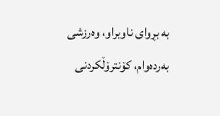بە بڕوای ناوبراو، وەرزشی بەردەوام، کۆنترۆڵکردنی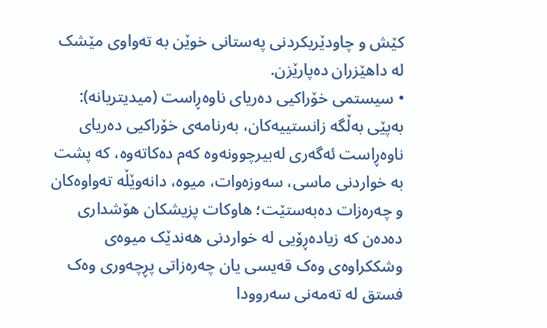کێش و چاودێریکردنی پەستانی خوێن بە تەواوی مێشک لە داهێزران دەپارێزن.
• سیستمی خۆراکیی دەریای ناوەڕاست (میدیتریانە): بەپێی بەڵگە زانستییەکان، بەرنامەی خۆراکیی دەریای ناوەڕاست ئەگەری لەبیرچوونەوە کەم دەکاتەوە، کە پشت بە خواردنی ماسی، سەوزەوات، میوە، دانەوێڵە تەواوەکان و چەرەزات دەبەستێت؛ هاوکات پزیشکان هۆشداری دەدەن کە زیادەڕۆیی لە خواردنی هەندێک میوەی وشککراوەی وەک قەیسی یان چەرەزاتی پڕچەوری وەک فستق لە تەمەنی سەروودا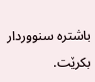باشترە سنووردار بکرێت.